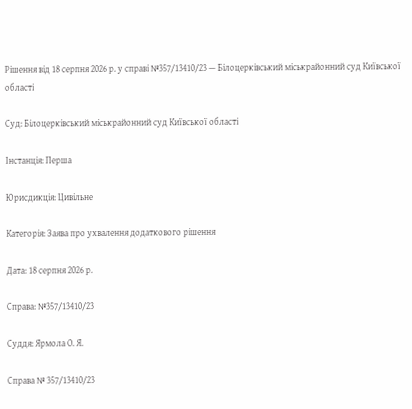Рішення від 18 серпня 2026 р. у справі №357/13410/23 — Білоцерківський міськрайонний суд Київської області

Суд: Білоцерківський міськрайонний суд Київської області

Інстанція: Перша

Юрисдикція: Цивільне

Категорія: Заява про ухвалення додаткового рішення

Дата: 18 серпня 2026 р.

Справа: №357/13410/23

Суддя: Ярмола О. Я.

Справа № 357/13410/23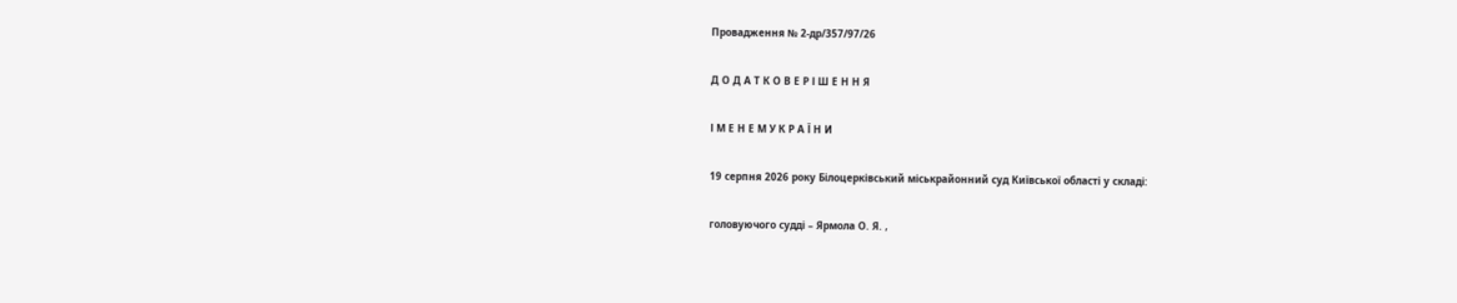Провадження № 2-др/357/97/26

Д О Д А Т К О В Е Р І Ш Е Н Н Я

І М Е Н Е М У К Р А Ї Н И

19 серпня 2026 року Білоцерківський міськрайонний суд Київської області у складі:

головуючого судді – Ярмола О. Я. ,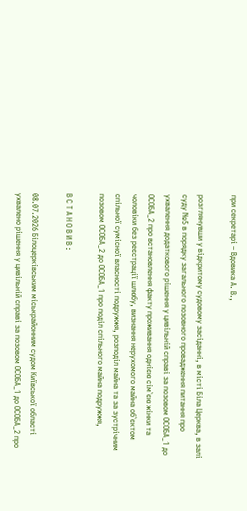при секретарі – Вдовика А. В.,

розглянувши у відкритому судовому засіданні, в місті Біла Церква, в залі суду №5 в порядку загального позовного провадження питання про ухвалення додаткового рішення у цивільній справі за позовом ОСОБА_1 до ОСОБА_2 про встановлення факту проживання однією сім`єю жінки та чоловіки без реєстрації шлюбу, визнання нерухомого майна об`єктом спільної сумісної власності подружжя, розподіл майна та за зустрічним позовом ОСОБА_2 до ОСОБА_1 про поділ спільного майна подружжя,

В С Т А Н О В И В :

08.07.2026 Білоцерківським міськрайонним судом Київської області ухвалено рішення у цивільній справі за позовом ОСОБА_1 до ОСОБА_2 про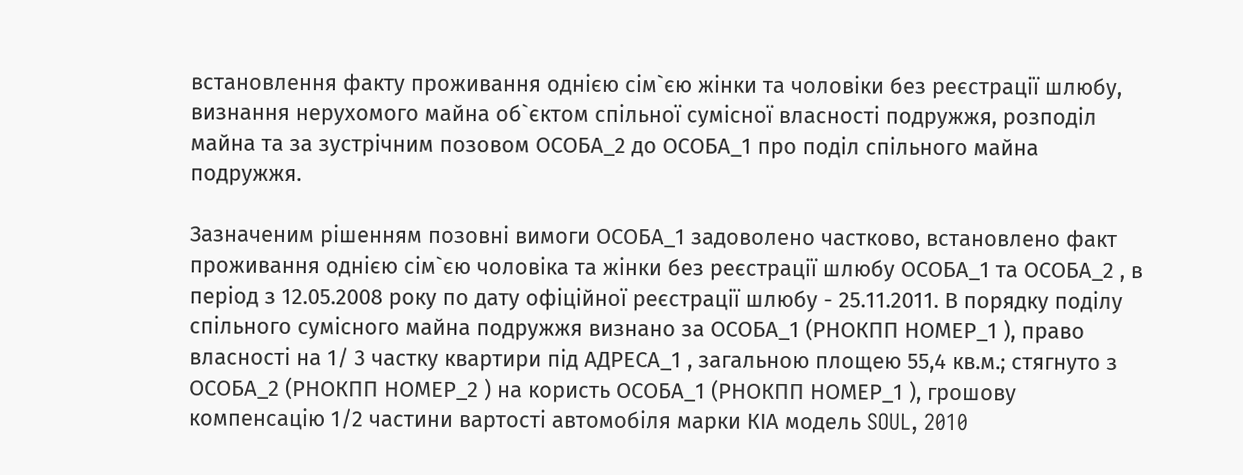встановлення факту проживання однією сім`єю жінки та чоловіки без реєстрації шлюбу, визнання нерухомого майна об`єктом спільної сумісної власності подружжя, розподіл майна та за зустрічним позовом ОСОБА_2 до ОСОБА_1 про поділ спільного майна подружжя.

Зазначеним рішенням позовні вимоги ОСОБА_1 задоволено частково, встановлено факт проживання однією сім`єю чоловіка та жінки без реєстрації шлюбу ОСОБА_1 та ОСОБА_2 , в період з 12.05.2008 року по дату офіційної реєстрації шлюбу - 25.11.2011. В порядку поділу спільного сумісного майна подружжя визнано за ОСОБА_1 (РНОКПП НОМЕР_1 ), право власності на 1/ 3 частку квартири під АДРЕСА_1 , загальною площею 55,4 кв.м.; стягнуто з ОСОБА_2 (РНОКПП НОМЕР_2 ) на користь ОСОБА_1 (РНОКПП НОМЕР_1 ), грошову компенсацію 1/2 частини вартості автомобіля марки КІА модель SOUL, 2010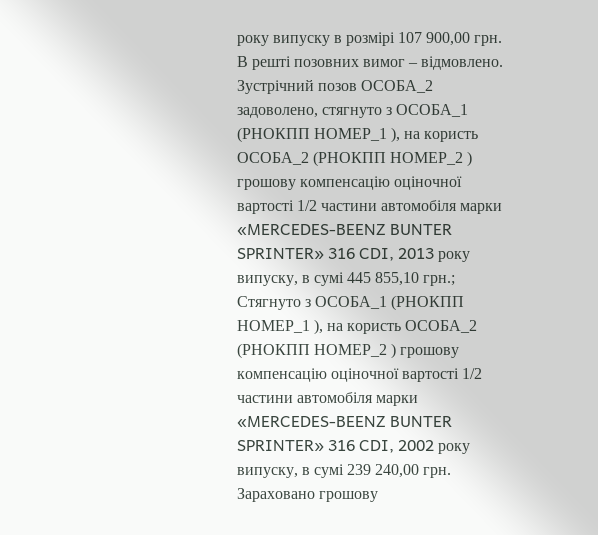року випуску в розмірі 107 900,00 грн. В решті позовних вимог – відмовлено. Зустрічний позов ОСОБА_2 задоволено, стягнуто з ОСОБА_1 (РНОКПП НОМЕР_1 ), на користь ОСОБА_2 (РНОКПП НОМЕР_2 ) грошову компенсацію оціночної вартості 1/2 частини автомобіля марки «MERCEDES-BEENZ BUNTER SPRINTER» 316 CDI, 2013 року випуску, в сумі 445 855,10 грн.; Стягнуто з ОСОБА_1 (РНОКПП НОМЕР_1 ), на користь ОСОБА_2 (РНОКПП НОМЕР_2 ) грошову компенсацію оціночної вартості 1/2 частини автомобіля марки «MERCEDES-BEENZ BUNTER SPRINTER» 316 CDI, 2002 року випуску, в сумі 239 240,00 грн. Зараховано грошову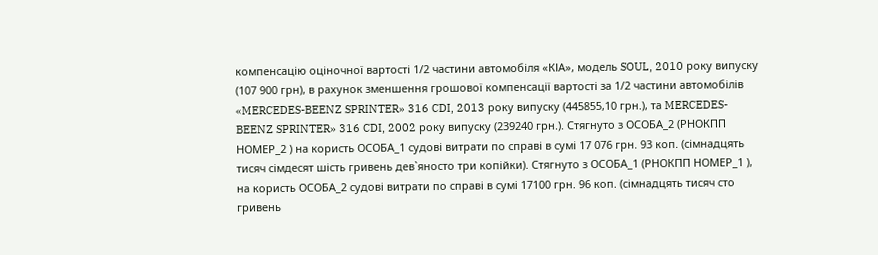компенсацію оціночної вартості 1/2 частини автомобіля «КІА», модель SOUL, 2010 року випуску (107 900 грн), в рахунок зменшення грошової компенсації вартості за 1/2 частини автомобілів «MERCEDES-BEENZ SPRINTER» 316 CDI, 2013 року випуску (445855,10 грн.), та MERCEDES-BEENZ SPRINTER» 316 CDI, 2002 року випуску (239240 грн.). Стягнуто з ОСОБА_2 (РНОКПП НОМЕР_2 ) на користь ОСОБА_1 судові витрати по справі в сумі 17 076 грн. 93 коп. (сімнадцять тисяч сімдесят шість гривень дев`яносто три копійки). Стягнуто з ОСОБА_1 (РНОКПП НОМЕР_1 ), на користь ОСОБА_2 судові витрати по справі в сумі 17100 грн. 96 коп. (сімнадцять тисяч сто гривень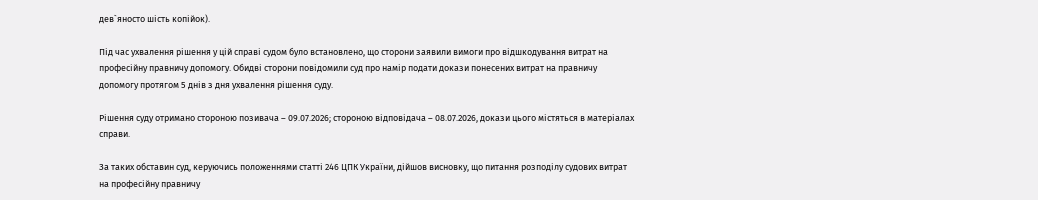дев`яносто шість копійок).

Під час ухвалення рішення у цій справі судом було встановлено, що сторони заявили вимоги про відшкодування витрат на професійну правничу допомогу. Обидві сторони повідомили суд про намір подати докази понесених витрат на правничу допомогу протягом 5 днів з дня ухвалення рішення суду.

Рішення суду отримано стороною позивача – 09.07.2026; стороною відповідача – 08.07.2026, докази цього містяться в матеріалах справи.

За таких обставин суд, керуючись положеннями статті 246 ЦПК України, дійшов висновку, що питання розподілу судових витрат на професійну правничу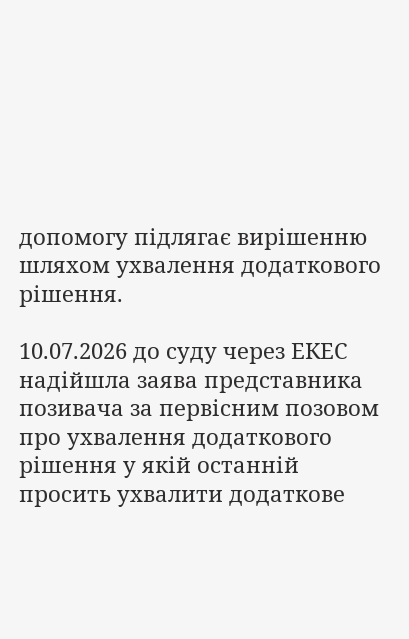допомогу підлягає вирішенню шляхом ухвалення додаткового рішення.

10.07.2026 до суду через ЕКЕС надійшла заява представника позивача за первісним позовом про ухвалення додаткового рішення у якій останній просить ухвалити додаткове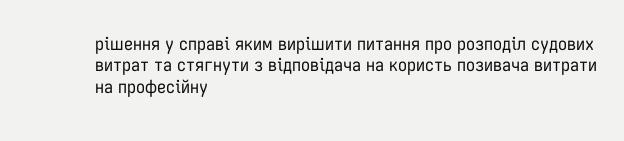рішення у справі яким вирішити питання про розподіл судових витрат та стягнути з відповідача на користь позивача витрати на професійну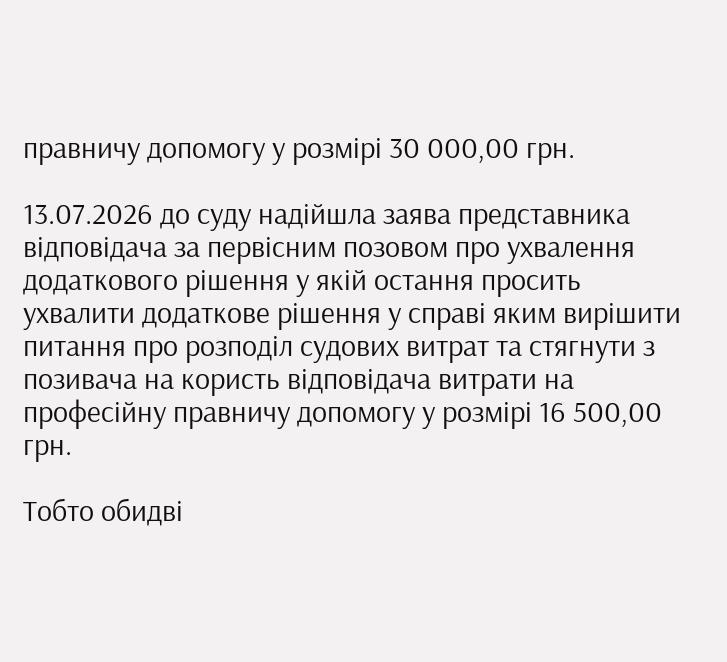правничу допомогу у розмірі 30 000,00 грн.

13.07.2026 до суду надійшла заява представника відповідача за первісним позовом про ухвалення додаткового рішення у якій остання просить ухвалити додаткове рішення у справі яким вирішити питання про розподіл судових витрат та стягнути з позивача на користь відповідача витрати на професійну правничу допомогу у розмірі 16 500,00 грн.

Тобто обидві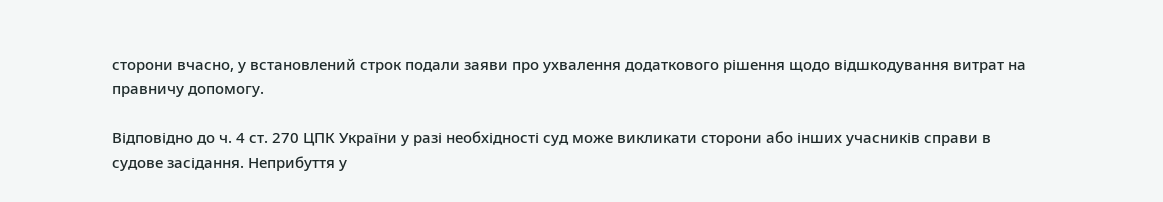сторони вчасно, у встановлений строк подали заяви про ухвалення додаткового рішення щодо відшкодування витрат на правничу допомогу.

Відповідно до ч. 4 ст. 270 ЦПК України у разі необхідності суд може викликати сторони або інших учасників справи в судове засідання. Неприбуття у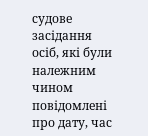судове засідання осіб, які були належним чином повідомлені про дату, час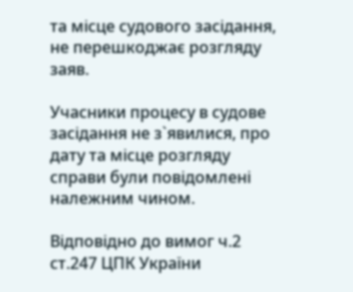та місце судового засідання, не перешкоджає розгляду заяв.

Учасники процесу в судове засідання не з`явилися, про дату та місце розгляду справи були повідомлені належним чином.

Відповідно до вимог ч.2 ст.247 ЦПК України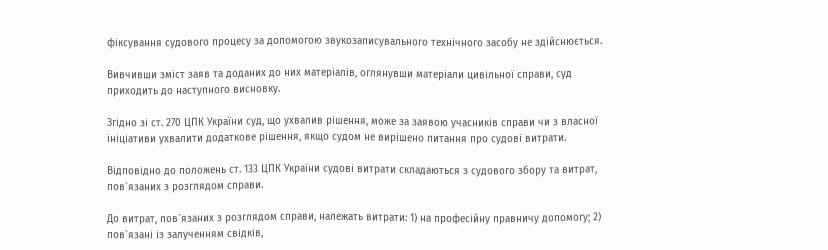фіксування судового процесу за допомогою звукозаписувального технічного засобу не здійснюється.

Вивчивши зміст заяв та доданих до них матеріалів, оглянувши матеріали цивільної справи, суд приходить до наступного висновку.

Згідно зі ст. 270 ЦПК України суд, що ухвалив рішення, може за заявою учасників справи чи з власної ініціативи ухвалити додаткове рішення, якщо судом не вирішено питання про судові витрати.

Відповідно до положень ст. 133 ЦПК України судові витрати складаються з судового збору та витрат, пов`язаних з розглядом справи.

До витрат, пов`язаних з розглядом справи, належать витрати: 1) на професійну правничу допомогу; 2) пов`язані із залученням свідків,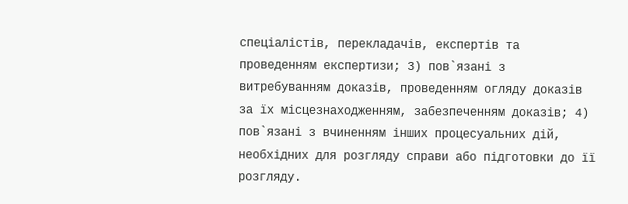спеціалістів, перекладачів, експертів та проведенням експертизи; 3) пов`язані з витребуванням доказів, проведенням огляду доказів за їх місцезнаходженням, забезпеченням доказів; 4) пов`язані з вчиненням інших процесуальних дій, необхідних для розгляду справи або підготовки до її розгляду.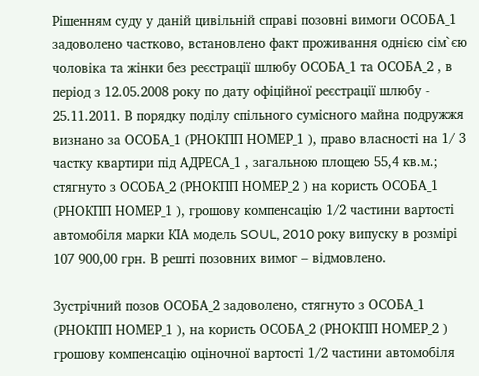Рішенням суду у даній цивільній справі позовні вимоги ОСОБА_1 задоволено частково, встановлено факт проживання однією сім`єю чоловіка та жінки без реєстрації шлюбу ОСОБА_1 та ОСОБА_2 , в період з 12.05.2008 року по дату офіційної реєстрації шлюбу - 25.11.2011. В порядку поділу спільного сумісного майна подружжя визнано за ОСОБА_1 (РНОКПП НОМЕР_1 ), право власності на 1/ 3 частку квартири під АДРЕСА_1 , загальною площею 55,4 кв.м.; стягнуто з ОСОБА_2 (РНОКПП НОМЕР_2 ) на користь ОСОБА_1 (РНОКПП НОМЕР_1 ), грошову компенсацію 1/2 частини вартості автомобіля марки КІА модель SOUL, 2010 року випуску в розмірі 107 900,00 грн. В решті позовних вимог – відмовлено.

Зустрічний позов ОСОБА_2 задоволено, стягнуто з ОСОБА_1 (РНОКПП НОМЕР_1 ), на користь ОСОБА_2 (РНОКПП НОМЕР_2 ) грошову компенсацію оціночної вартості 1/2 частини автомобіля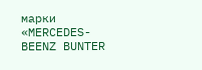марки «MERCEDES-BEENZ BUNTER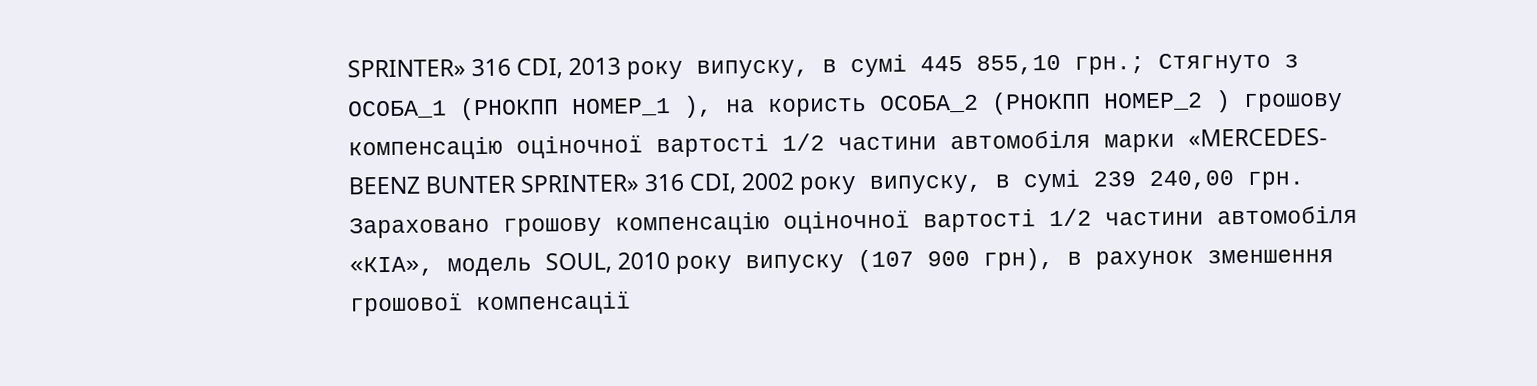SPRINTER» 316 CDI, 2013 року випуску, в сумі 445 855,10 грн.; Стягнуто з ОСОБА_1 (РНОКПП НОМЕР_1 ), на користь ОСОБА_2 (РНОКПП НОМЕР_2 ) грошову компенсацію оціночної вартості 1/2 частини автомобіля марки «MERCEDES-BEENZ BUNTER SPRINTER» 316 CDI, 2002 року випуску, в сумі 239 240,00 грн. Зараховано грошову компенсацію оціночної вартості 1/2 частини автомобіля «КІА», модель SOUL, 2010 року випуску (107 900 грн), в рахунок зменшення грошової компенсації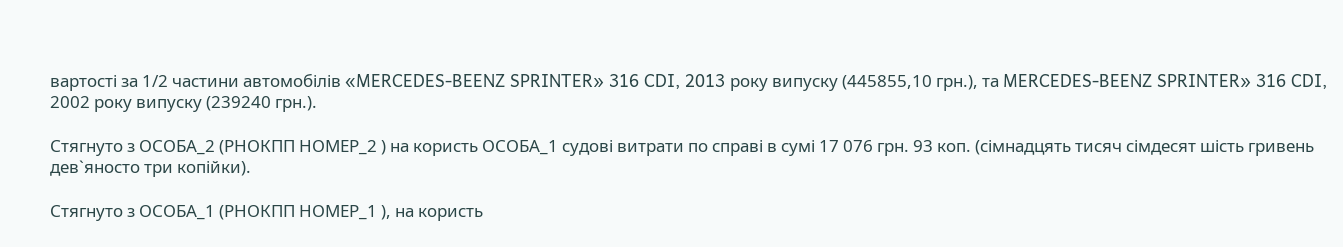вартості за 1/2 частини автомобілів «MERCEDES-BEENZ SPRINTER» 316 CDI, 2013 року випуску (445855,10 грн.), та MERCEDES-BEENZ SPRINTER» 316 CDI, 2002 року випуску (239240 грн.).

Стягнуто з ОСОБА_2 (РНОКПП НОМЕР_2 ) на користь ОСОБА_1 судові витрати по справі в сумі 17 076 грн. 93 коп. (сімнадцять тисяч сімдесят шість гривень дев`яносто три копійки).

Стягнуто з ОСОБА_1 (РНОКПП НОМЕР_1 ), на користь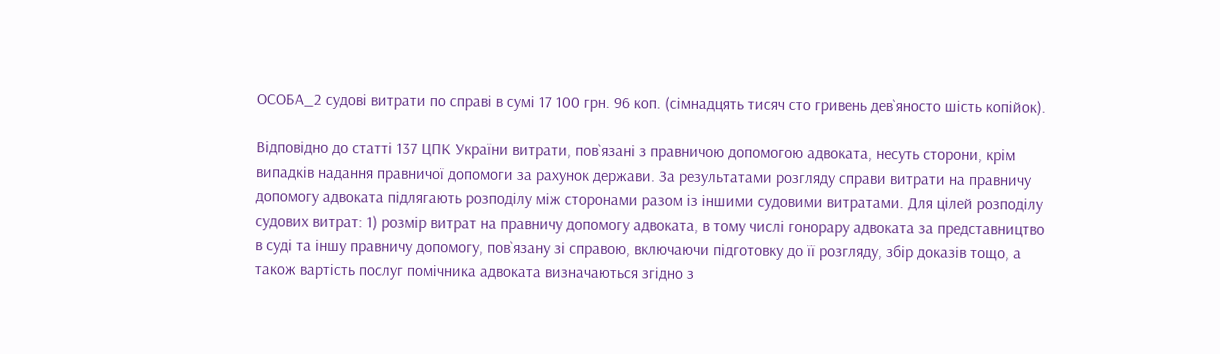ОСОБА_2 судові витрати по справі в сумі 17 100 грн. 96 коп. (сімнадцять тисяч сто гривень дев`яносто шість копійок).

Відповідно до статті 137 ЦПК України витрати, пов`язані з правничою допомогою адвоката, несуть сторони, крім випадків надання правничої допомоги за рахунок держави. За результатами розгляду справи витрати на правничу допомогу адвоката підлягають розподілу між сторонами разом із іншими судовими витратами. Для цілей розподілу судових витрат: 1) розмір витрат на правничу допомогу адвоката, в тому числі гонорару адвоката за представництво в суді та іншу правничу допомогу, пов`язану зі справою, включаючи підготовку до її розгляду, збір доказів тощо, а також вартість послуг помічника адвоката визначаються згідно з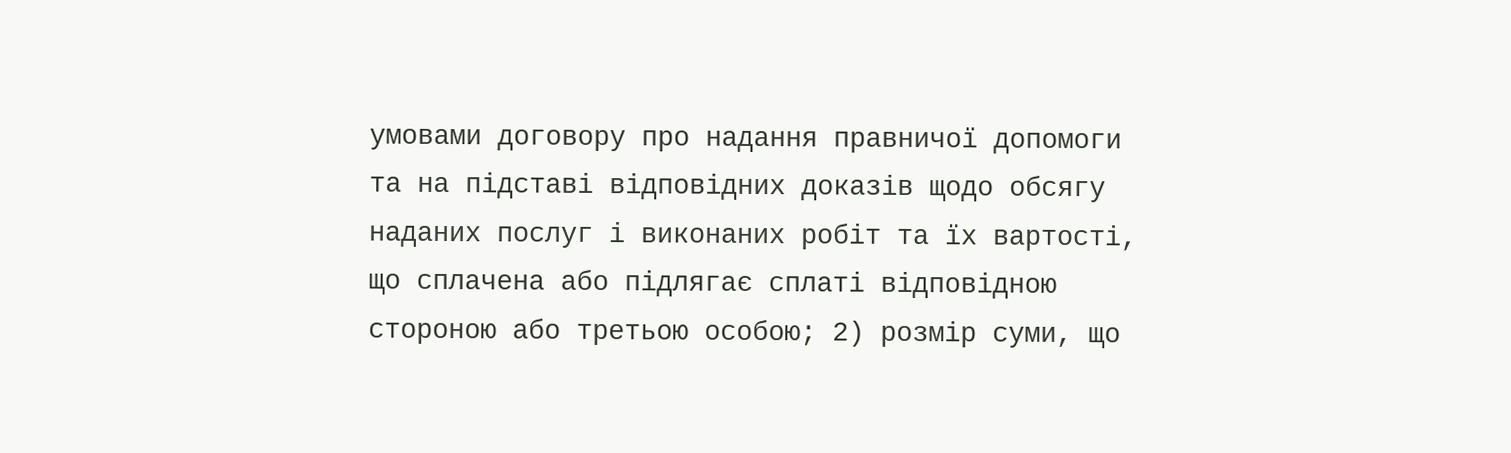умовами договору про надання правничої допомоги та на підставі відповідних доказів щодо обсягу наданих послуг і виконаних робіт та їх вартості, що сплачена або підлягає сплаті відповідною стороною або третьою особою; 2) розмір суми, що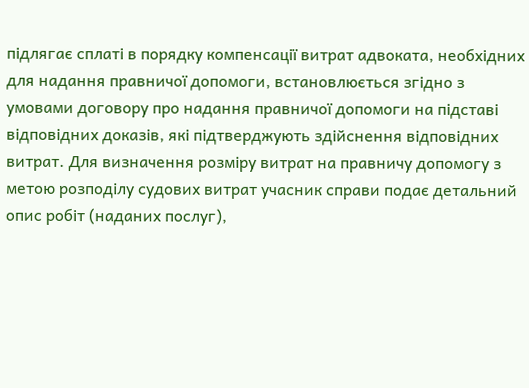підлягає сплаті в порядку компенсації витрат адвоката, необхідних для надання правничої допомоги, встановлюється згідно з умовами договору про надання правничої допомоги на підставі відповідних доказів, які підтверджують здійснення відповідних витрат. Для визначення розміру витрат на правничу допомогу з метою розподілу судових витрат учасник справи подає детальний опис робіт (наданих послуг),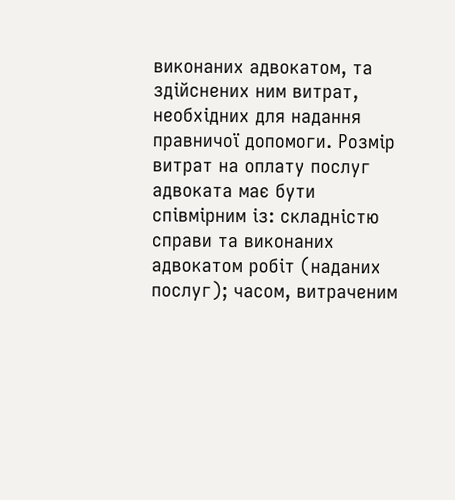виконаних адвокатом, та здійснених ним витрат, необхідних для надання правничої допомоги. Розмір витрат на оплату послуг адвоката має бути співмірним із: складністю справи та виконаних адвокатом робіт (наданих послуг); часом, витраченим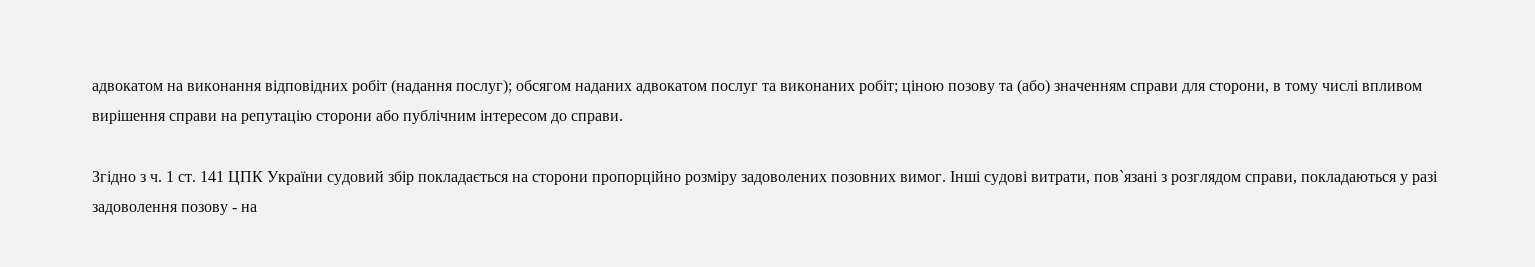адвокатом на виконання відповідних робіт (надання послуг); обсягом наданих адвокатом послуг та виконаних робіт; ціною позову та (або) значенням справи для сторони, в тому числі впливом вирішення справи на репутацію сторони або публічним інтересом до справи.

Згідно з ч. 1 ст. 141 ЦПК України судовий збір покладається на сторони пропорційно розміру задоволених позовних вимог. Інші судові витрати, пов`язані з розглядом справи, покладаються у разі задоволення позову - на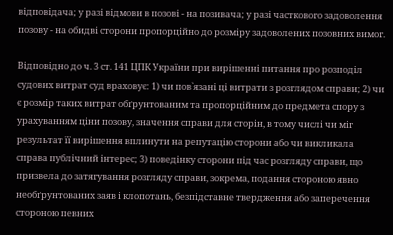відповідача; у разі відмови в позові - на позивача; у разі часткового задоволення позову - на обидві сторони пропорційно до розміру задоволених позовних вимог.

Відповідно до ч. 3 ст. 141 ЦПК України при вирішенні питання про розподіл судових витрат суд враховує: 1) чи пов`язані ці витрати з розглядом справи; 2) чи є розмір таких витрат обґрунтованим та пропорційним до предмета спору з урахуванням ціни позову, значення справи для сторін, в тому числі чи міг результат її вирішення вплинути на репутацію сторони або чи викликала справа публічний інтерес; 3) поведінку сторони під час розгляду справи, що призвела до затягування розгляду справи, зокрема, подання стороною явно необґрунтованих заяв і клопотань, безпідставне твердження або заперечення стороною певних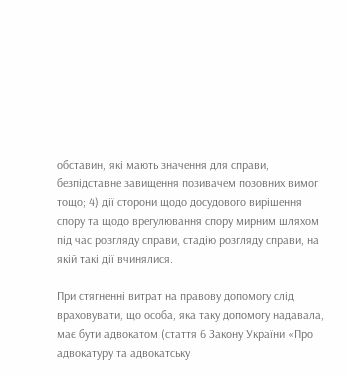обставин, які мають значення для справи, безпідставне завищення позивачем позовних вимог тощо; 4) дії сторони щодо досудового вирішення спору та щодо врегулювання спору мирним шляхом під час розгляду справи, стадію розгляду справи, на якій такі дії вчинялися.

При стягненні витрат на правову допомогу слід враховувати, що особа, яка таку допомогу надавала, має бути адвокатом (стаття 6 Закону України «Про адвокатуру та адвокатську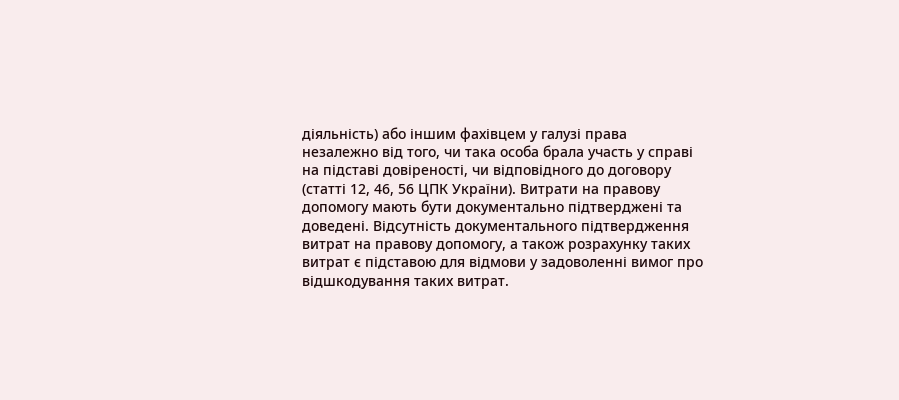діяльність) або іншим фахівцем у галузі права незалежно від того, чи така особа брала участь у справі на підставі довіреності, чи відповідного до договору (статті 12, 46, 56 ЦПК України). Витрати на правову допомогу мають бути документально підтверджені та доведені. Відсутність документального підтвердження витрат на правову допомогу, а також розрахунку таких витрат є підставою для відмови у задоволенні вимог про відшкодування таких витрат.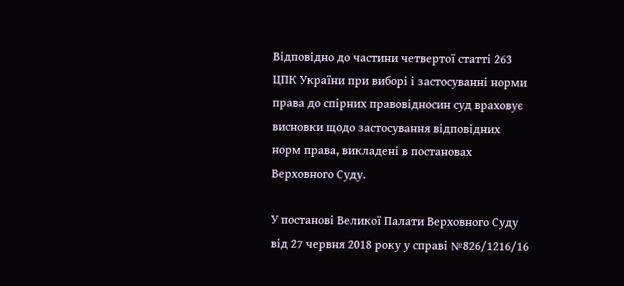Відповідно до частини четвертої статті 263 ЦПК України при виборі і застосуванні норми права до спірних правовідносин суд враховує висновки щодо застосування відповідних норм права, викладені в постановах Верховного Суду.

У постанові Великої Палати Верховного Суду від 27 червня 2018 року у справі №826/1216/16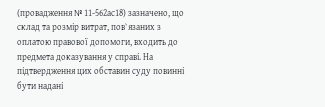(провадження № 11-562ас18) зазначено, що склад та розмір витрат, пов`язаних з оплатою правової допомоги, входить до предмета доказування у справі. На підтвердження цих обставин суду повинні бути надані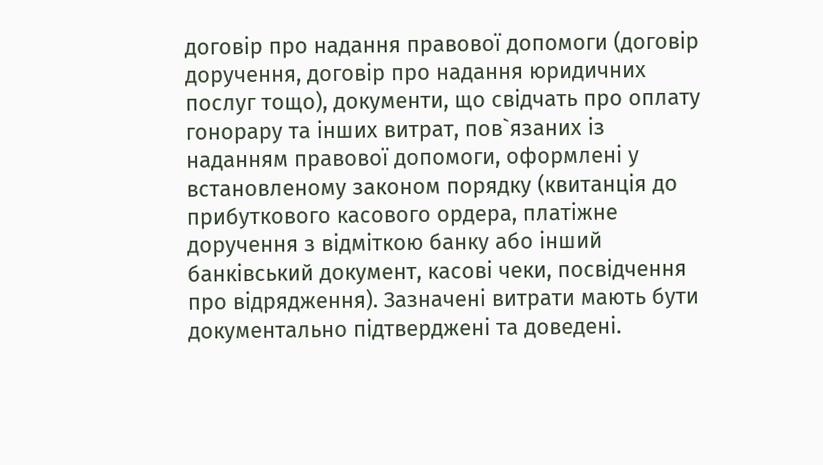договір про надання правової допомоги (договір доручення, договір про надання юридичних послуг тощо), документи, що свідчать про оплату гонорару та інших витрат, пов`язаних із наданням правової допомоги, оформлені у встановленому законом порядку (квитанція до прибуткового касового ордера, платіжне доручення з відміткою банку або інший банківський документ, касові чеки, посвідчення про відрядження). Зазначені витрати мають бути документально підтверджені та доведені.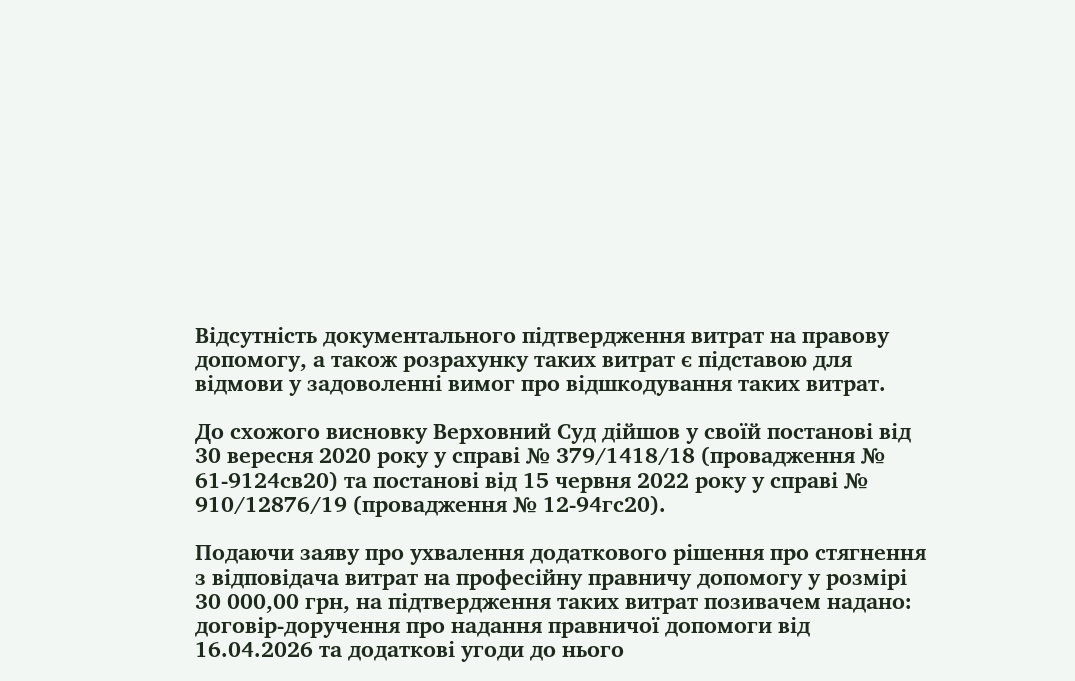Відсутність документального підтвердження витрат на правову допомогу, а також розрахунку таких витрат є підставою для відмови у задоволенні вимог про відшкодування таких витрат.

До схожого висновку Верховний Суд дійшов у своїй постанові від 30 вересня 2020 року у справі № 379/1418/18 (провадження № 61-9124св20) та постанові від 15 червня 2022 року у справі № 910/12876/19 (провадження № 12-94гс20).

Подаючи заяву про ухвалення додаткового рішення про стягнення з відповідача витрат на професійну правничу допомогу у розмірі 30 000,00 грн, на підтвердження таких витрат позивачем надано: договір-доручення про надання правничої допомоги від 16.04.2026 та додаткові угоди до нього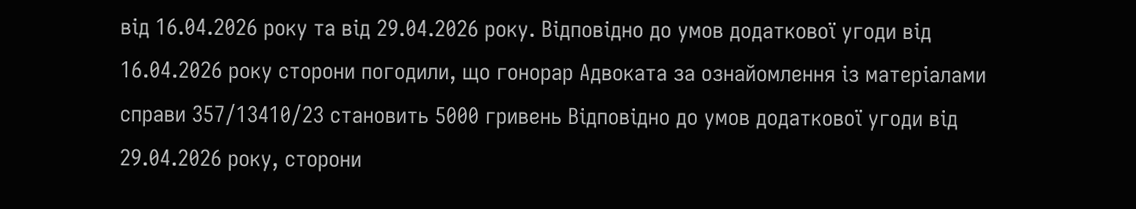від 16.04.2026 року та від 29.04.2026 року. Відповідно до умов додаткової угоди від 16.04.2026 року сторони погодили, що гонорар Адвоката за ознайомлення із матеріалами справи 357/13410/23 становить 5000 гривень Відповідно до умов додаткової угоди від 29.04.2026 року, сторони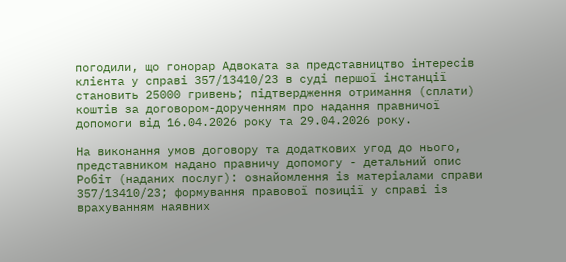погодили, що гонорар Адвоката за представництво інтересів клієнта у справі 357/13410/23 в суді першої інстанції становить 25000 гривень; підтвердження отримання (сплати) коштів за договором-дорученням про надання правничої допомоги від 16.04.2026 року та 29.04.2026 року.

На виконання умов договору та додаткових угод до нього, представником надано правничу допомогу - детальний опис Робіт (наданих послуг): ознайомлення із матеріалами справи 357/13410/23; формування правової позиції у справі із врахуванням наявних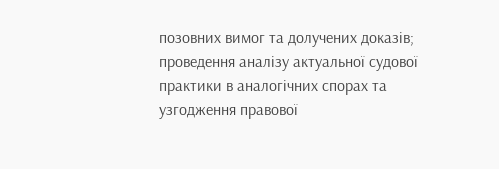позовних вимог та долучених доказів; проведення аналізу актуальної судової практики в аналогічних спорах та узгодження правової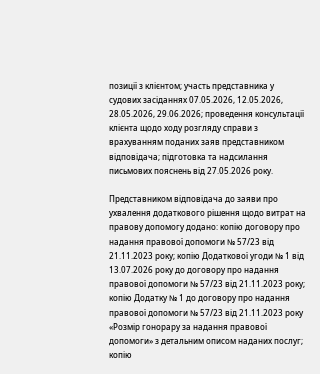позиції з клієнтом; участь представника у судових засіданнях 07.05.2026, 12.05.2026, 28.05.2026, 29.06.2026; проведення консультації клієнта щодо ходу розгляду справи з врахуванням поданих заяв представником відповідача; підготовка та надсилання письмових пояснень від 27.05.2026 року.

Представником відповідача до заяви про ухвалення додаткового рішення щодо витрат на правову допомогу додано: копію договору про надання правової допомоги № 57/23 від 21.11.2023 року; копію Додаткової угоди № 1 від 13.07.2026 року до договору про надання правової допомоги № 57/23 від 21.11.2023 року; копію Додатку № 1 до договору про надання правової допомоги № 57/23 від 21.11.2023 року «Розмір гонорару за надання правової допомоги» з детальним описом наданих послуг; копію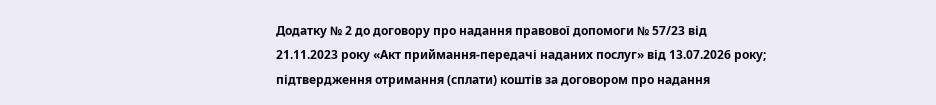Додатку № 2 до договору про надання правової допомоги № 57/23 від 21.11.2023 року «Акт приймання-передачі наданих послуг» від 13.07.2026 року; підтвердження отримання (сплати) коштів за договором про надання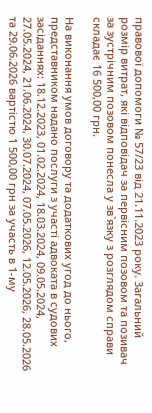правової допомоги № 57/23 від 21.11.2023 року. Загальний розмір витрат, які відповідач за первісним позовом та позивач за зустрічним позовом понесла у зв`язку з розглядом справи складає 16 500,00 грн.

На виконання умов договору та додаткових угод до нього, представником надано послуги з участі адвоката в судових засіданнях: 18.12.2023, 01.02.2024, 18.03.2024, 09.05.2024, 27.05.2024, 21.06.2024, 30.07.2024, 07.05.2026, 12.05.2026, 28.05.2026 та 29.06.2026 вартістю 1 500,00 грн за участь в 1-му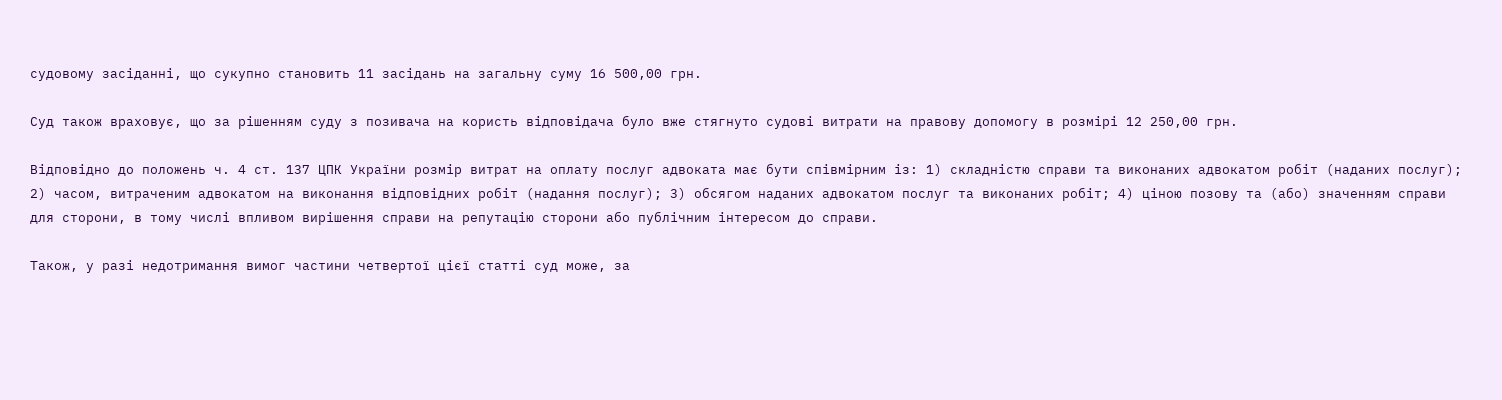судовому засіданні, що сукупно становить 11 засідань на загальну суму 16 500,00 грн.

Суд також враховує, що за рішенням суду з позивача на користь відповідача було вже стягнуто судові витрати на правову допомогу в розмірі 12 250,00 грн.

Відповідно до положень ч. 4 ст. 137 ЦПК України розмір витрат на оплату послуг адвоката має бути співмірним із: 1) складністю справи та виконаних адвокатом робіт (наданих послуг); 2) часом, витраченим адвокатом на виконання відповідних робіт (надання послуг); 3) обсягом наданих адвокатом послуг та виконаних робіт; 4) ціною позову та (або) значенням справи для сторони, в тому числі впливом вирішення справи на репутацію сторони або публічним інтересом до справи.

Також, у разі недотримання вимог частини четвертої цієї статті суд може, за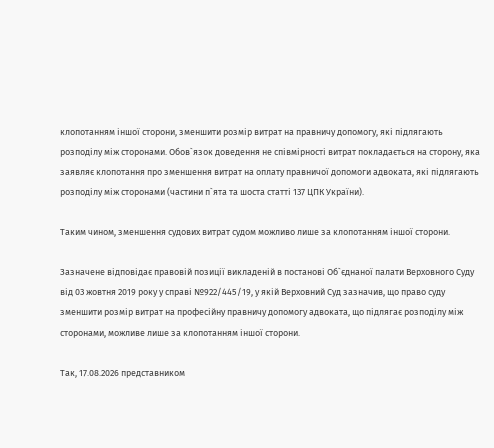клопотанням іншої сторони, зменшити розмір витрат на правничу допомогу, які підлягають розподілу між сторонами. Обов`язок доведення не співмірності витрат покладається на сторону, яка заявляє клопотання про зменшення витрат на оплату правничої допомоги адвоката, які підлягають розподілу між сторонами (частини п`ята та шоста статті 137 ЦПК України).

Таким чином, зменшення судових витрат судом можливо лише за клопотанням іншої сторони.

Зазначене відповідає правовій позиції викладеній в постанові Об`єднаної палати Верховного Суду від 03 жовтня 2019 року у справі №922/445/19, у якій Верховний Суд зазначив, що право суду зменшити розмір витрат на професійну правничу допомогу адвоката, що підлягає розподілу між сторонами, можливе лише за клопотанням іншої сторони.

Так, 17.08.2026 представником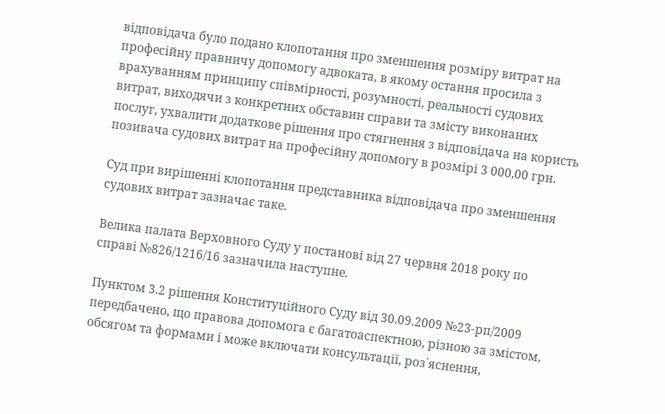відповідача було подано клопотання про зменшення розміру витрат на професійну правничу допомогу адвоката, в якому остання просила з врахуванням принципу співмірності, розумності, реальності судових витрат, виходячи з конкретних обставин справи та змісту виконаних послуг, ухвалити додаткове рішення про стягнення з відповідача на користь позивача судових витрат на професійну допомогу в розмірі 3 000,00 грн.

Суд при вирішенні клопотання представника відповідача про зменшення судових витрат зазначає таке.

Велика палата Верховного Суду у постанові від 27 червня 2018 року по справі №826/1216/16 зазначила наступне.

Пунктом 3.2 рішення Конституційного Суду від 30.09.2009 №23-рп/2009 передбачено, що правова допомога є багатоаспектною, різною за змістом, обсягом та формами і може включати консультації, роз`яснення,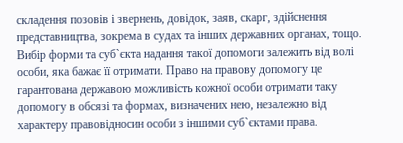складення позовів і звернень, довідок, заяв, скарг, здійснення представництва, зокрема в судах та інших державних органах, тощо. Вибір форми та суб`єкта надання такої допомоги залежить від волі особи, яка бажає її отримати. Право на правову допомогу це гарантована державою можливість кожної особи отримати таку допомогу в обсязі та формах, визначених нею, незалежно від характеру правовідносин особи з іншими суб`єктами права.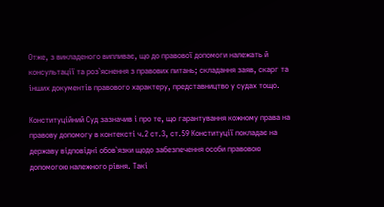Отже, з викладеного випливає, що до правової допомоги належать й консультації та роз`яснення з правових питань; складання заяв, скарг та інших документів правового характеру, представництво у судах тощо.

Конституційний Суд зазначив і про те, що гарантування кожному права на правову допомогу в контексті ч.2 ст.3, ст.59 Конституції покладає на державу відповідні обов`язки щодо забезпечення особи правовою допомогою належного рівня. Такі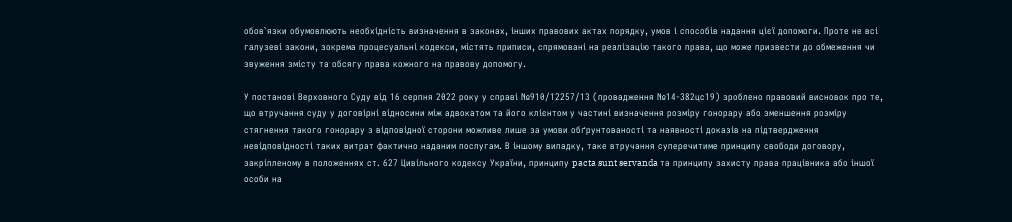обов`язки обумовлюють необхідність визначення в законах, інших правових актах порядку, умов і способів надання цієї допомоги. Проте не всі галузеві закони, зокрема процесуальні кодекси, містять приписи, спрямовані на реалізацію такого права, що може призвести до обмеження чи звуження змісту та обсягу права кожного на правову допомогу.

У постанові Верховного Суду від 16 серпня 2022 року у справі №910/12257/13 (провадження №14-382цс19) зроблено правовий висновок про те, що втручання суду у договірні відносини між адвокатом та його клієнтом у частині визначення розміру гонорару або зменшення розміру стягнення такого гонорару з відповідної сторони можливе лише за умови обґрунтованості та наявності доказів на підтвердження невідповідності таких витрат фактично наданим послугам. В іншому випадку, таке втручання суперечитиме принципу свободи договору, закріпленому в положеннях ст. 627 Цивільного кодексу України, принципу pacta sunt servanda та принципу захисту права працівника або іншої особи на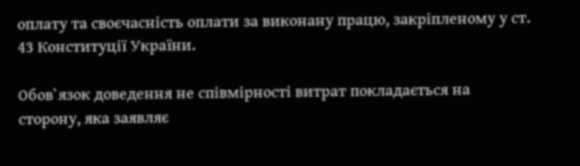оплату та своєчасність оплати за виконану працю, закріпленому у ст. 43 Конституції України.

Обов`язок доведення не співмірності витрат покладається на сторону, яка заявляє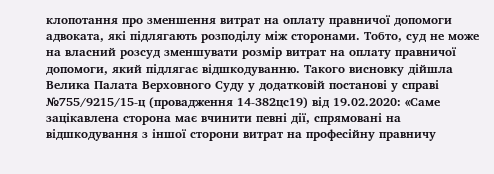клопотання про зменшення витрат на оплату правничої допомоги адвоката, які підлягають розподілу між сторонами. Тобто, суд не може на власний розсуд зменшувати розмір витрат на оплату правничої допомоги, який підлягає відшкодуванню. Такого висновку дійшла Велика Палата Верховного Суду у додатковій постанові у справі №755/9215/15-ц (провадження 14-382цс19) від 19.02.2020: «Саме зацікавлена сторона має вчинити певні дії, спрямовані на відшкодування з іншої сторони витрат на професійну правничу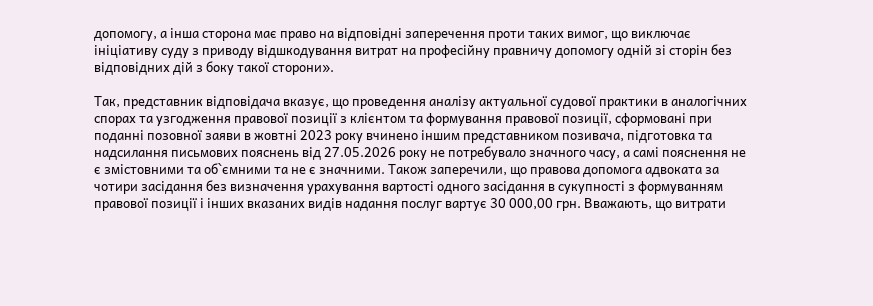допомогу, а інша сторона має право на відповідні заперечення проти таких вимог, що виключає ініціативу суду з приводу відшкодування витрат на професійну правничу допомогу одній зі сторін без відповідних дій з боку такої сторони».

Так, представник відповідача вказує, що проведення аналізу актуальної судової практики в аналогічних спорах та узгодження правової позиції з клієнтом та формування правової позиції, сформовані при поданні позовної заяви в жовтні 2023 року вчинено іншим представником позивача, підготовка та надсилання письмових пояснень від 27.05.2026 року не потребувало значного часу, а самі пояснення не є змістовними та об`ємними та не є значними. Також заперечили, що правова допомога адвоката за чотири засідання без визначення урахування вартості одного засідання в сукупності з формуванням правової позиції і інших вказаних видів надання послуг вартує 30 000,00 грн. Вважають, що витрати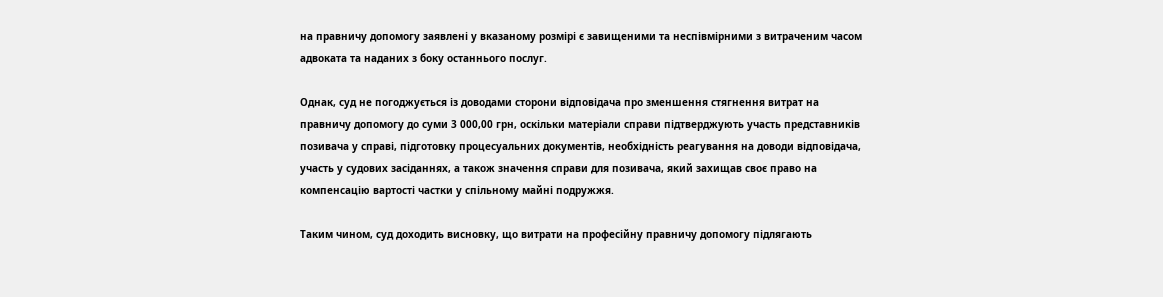на правничу допомогу заявлені у вказаному розмірі є завищеними та неспівмірними з витраченим часом адвоката та наданих з боку останнього послуг.

Однак, суд не погоджується із доводами сторони відповідача про зменшення стягнення витрат на правничу допомогу до суми 3 000,00 грн, оскільки матеріали справи підтверджують участь представників позивача у справі, підготовку процесуальних документів, необхідність реагування на доводи відповідача, участь у судових засіданнях, а також значення справи для позивача, який захищав своє право на компенсацію вартості частки у спільному майні подружжя.

Таким чином, суд доходить висновку, що витрати на професійну правничу допомогу підлягають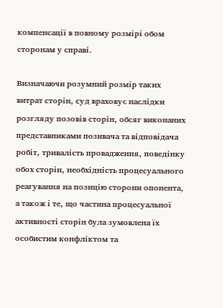компенсації в повному розмірі обом сторонам у справі.

Визначаючи розумний розмір таких витрат сторін, суд враховує наслідки розгляду позовів сторін, обсяг виконаних представниками позивача та відповідача робіт, тривалість провадження, поведінку обох сторін, необхідність процесуального реагування на позицію сторони опонента, а також і те, що частина процесуальної активності сторін була зумовлена їх особистим конфліктом та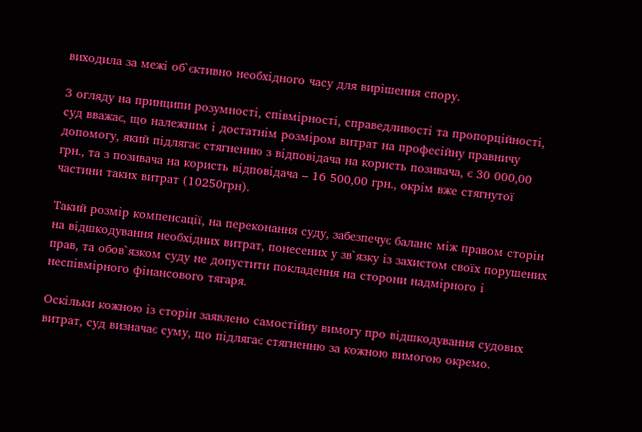виходила за межі об`єктивно необхідного часу для вирішення спору.

З огляду на принципи розумності, співмірності, справедливості та пропорційності, суд вважає, що належним і достатнім розміром витрат на професійну правничу допомогу, який підлягає стягненню з відповідача на користь позивача, є 30 000,00 грн., та з позивача на користь відповідача – 16 500,00 грн., окрім вже стягнутої частини таких витрат (10250грн).

Такий розмір компенсації, на переконання суду, забезпечує баланс між правом сторін на відшкодування необхідних витрат, понесених у зв`язку із захистом своїх порушених прав, та обов`язком суду не допустити покладення на сторони надмірного і неспівмірного фінансового тягаря.

Оскільки кожною із сторін заявлено самостійну вимогу про відшкодування судових витрат, суд визначає суму, що підлягає стягненню за кожною вимогою окремо.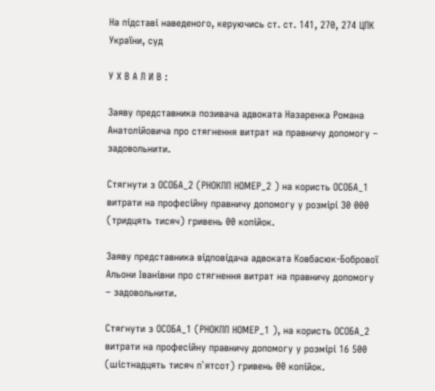На підставі наведеного, керуючись ст. ст. 141, 270, 274 ЦПК України, суд

У Х В А Л И В :

Заяву представника позивача адвоката Назаренка Романа Анатолійовича про стягнення витрат на правничу допомогу – задовольнити.

Стягнути з ОСОБА_2 (РНОКПП НОМЕР_2 ) на користь ОСОБА_1 витрати на професійну правничу допомогу у розмірі 30 000 (тридцять тисяч) гривень 00 копійок.

Заяву представника відповідача адвоката Ковбасюк-Бобрової Альони Іванівни про стягнення витрат на правничу допомогу – задовольнити.

Стягнути з ОСОБА_1 (РНОКПП НОМЕР_1 ), на користь ОСОБА_2 витрати на професійну правничу допомогу у розмірі 16 500 (шістнадцять тисяч п`ятсот) гривень 00 копійок.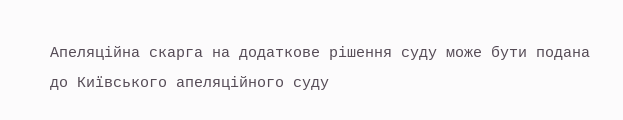Апеляційна скарга на додаткове рішення суду може бути подана до Київського апеляційного суду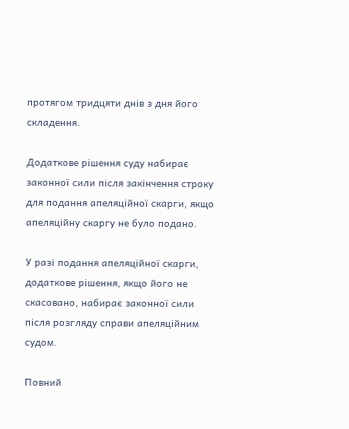протягом тридцяти днів з дня його складення.

Додаткове рішення суду набирає законної сили після закінчення строку для подання апеляційної скарги, якщо апеляційну скаргу не було подано.

У разі подання апеляційної скарги, додаткове рішення, якщо його не скасовано, набирає законної сили після розгляду справи апеляційним судом.

Повний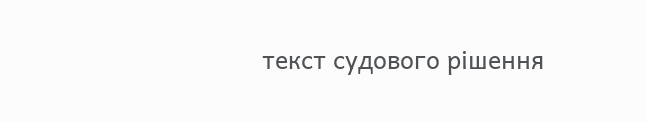текст судового рішення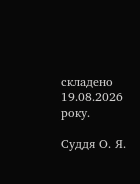складено 19.08.2026 року.

Суддя О. Я.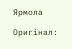Ярмола

Оригінал: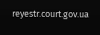reyestr.court.gov.ua